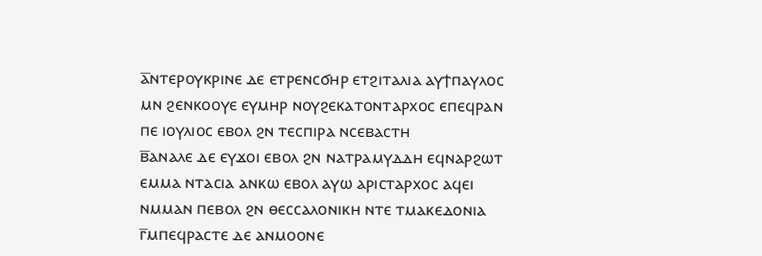ⲁ̅ⲛⲧⲉⲣⲟⲩⲕⲣⲓⲛⲉ ⲇⲉ ⲉⲧⲣⲉⲛⲥϭⲏⲣ ⲉⲧϩⲓⲧⲁⲗⲓⲁ ⲁⲩϯⲡⲁⲩⲗⲟⲥ ⲙⲛ ϩⲉⲛⲕⲟⲟⲩⲉ ⲉⲩⲙⲏⲣ ⲛⲟⲩϩⲉⲕⲁⲧⲟⲛⲧⲁⲣⲭⲟⲥ ⲉⲡⲉϥⲣⲁⲛ ⲡⲉ ⲓⲟⲩⲗⲓⲟⲥ ⲉⲃⲟⲗ ϩⲛ ⲧⲉⲥⲡⲓⲣⲁ ⲛⲥⲉⲃⲁⲥⲧⲏ
ⲃ̅ⲁⲛⲁⲗⲉ ⲇⲉ ⲉⲩϫⲟⲓ ⲉⲃⲟⲗ ϩⲛ ⲛⲁⲧⲣⲁⲙⲩⲇⲇⲏ ⲉϥⲛⲁⲣϩⲱⲧ ⲉⲙⲙⲁ ⲛⲧⲁⲥⲓⲁ ⲁⲛⲕⲱ ⲉⲃⲟⲗ ⲁⲩⲱ ⲁⲣⲓⲥⲧⲁⲣⲭⲟⲥ ⲁϥⲉⲓ ⲛⲙⲙⲁⲛ ⲡⲉⲃⲟⲗ ϩⲛ ⲑⲉⲥⲥⲁⲗⲟⲛⲓⲕⲏ ⲛⲧⲉ ⲧⲙⲁⲕⲉⲇⲟⲛⲓⲁ
ⲅ̅ⲙⲡⲉϥⲣⲁⲥⲧⲉ ⲇⲉ ⲁⲛⲙⲟⲟⲛⲉ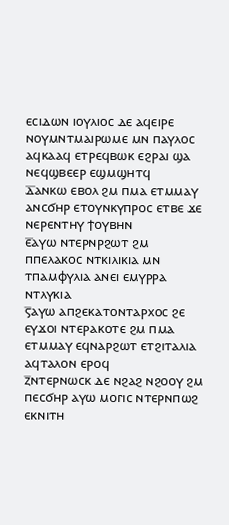ⲉⲥⲓⲇⲱⲛ ⲓⲟⲩⲗⲓⲟⲥ ⲇⲉ ⲁϥⲉⲓⲣⲉ ⲛⲟⲩⲙⲛⲧⲙⲁⲓⲣⲱⲙⲉ ⲙⲛ ⲡⲁⲩⲗⲟⲥ ⲁϥⲕⲁⲁϥ ⲉⲧⲣⲉϥⲃⲱⲕ ⲉϩⲣⲁⲓ ϣⲁ ⲛⲉϥϣⲃⲉⲉⲣ ⲉϣⲙϣⲏⲧϥ
ⲇ̅ⲁⲛⲕⲱ ⲉⲃⲟⲗ ϩⲙ ⲡⲙⲁ ⲉⲧⲙⲙⲁⲩ ⲁⲛⲥϭⲏⲣ ⲉⲧⲟⲩⲛⲕⲩⲡⲣⲟⲥ ⲉⲧⲃⲉ ϫⲉ ⲛⲉⲣⲉⲛⲧⲏⲩ ϯⲟⲩⲃⲏⲛ
ⲉ̅ⲁⲩⲱ ⲛⲧⲉⲣⲛⲣϩⲱⲧ ϩⲙ ⲡⲡⲉⲗⲁⲕⲟⲥ ⲛⲧⲕⲓⲗⲓⲕⲓⲁ ⲙⲛ ⲧⲡⲁⲙⲫⲩⲗⲓⲁ ⲁⲛⲉⲓ ⲉⲙⲩⲣⲣⲁ ⲛⲧⲗⲩⲕⲓⲁ
ⲋ̅ⲁⲩⲱ ⲁⲡϩⲉⲕⲁⲧⲟⲛⲧⲁⲣⲭⲟⲥ ϩⲉ ⲉⲩϫⲟⲓ ⲛⲧⲉⲣⲁⲕⲟⲧⲉ ϩⲙ ⲡⲙⲁ ⲉⲧⲙⲙⲁⲩ ⲉϥⲛⲁⲣϩⲱⲧ ⲉⲧϩⲓⲧⲁⲗⲓⲁ ⲁϥⲧⲁⲗⲟⲛ ⲉⲣⲟϥ
ⲍ̅ⲛⲧⲉⲣⲛⲱⲥⲕ ⲇⲉ ⲛϩⲁϩ ⲛϩⲟⲟⲩ ϩⲙ ⲡⲉⲥϭⲏⲣ ⲁⲩⲱ ⲙⲟⲅⲓⲥ ⲛⲧⲉⲣⲛⲡⲱϩ ⲉⲕⲛⲓⲧⲏ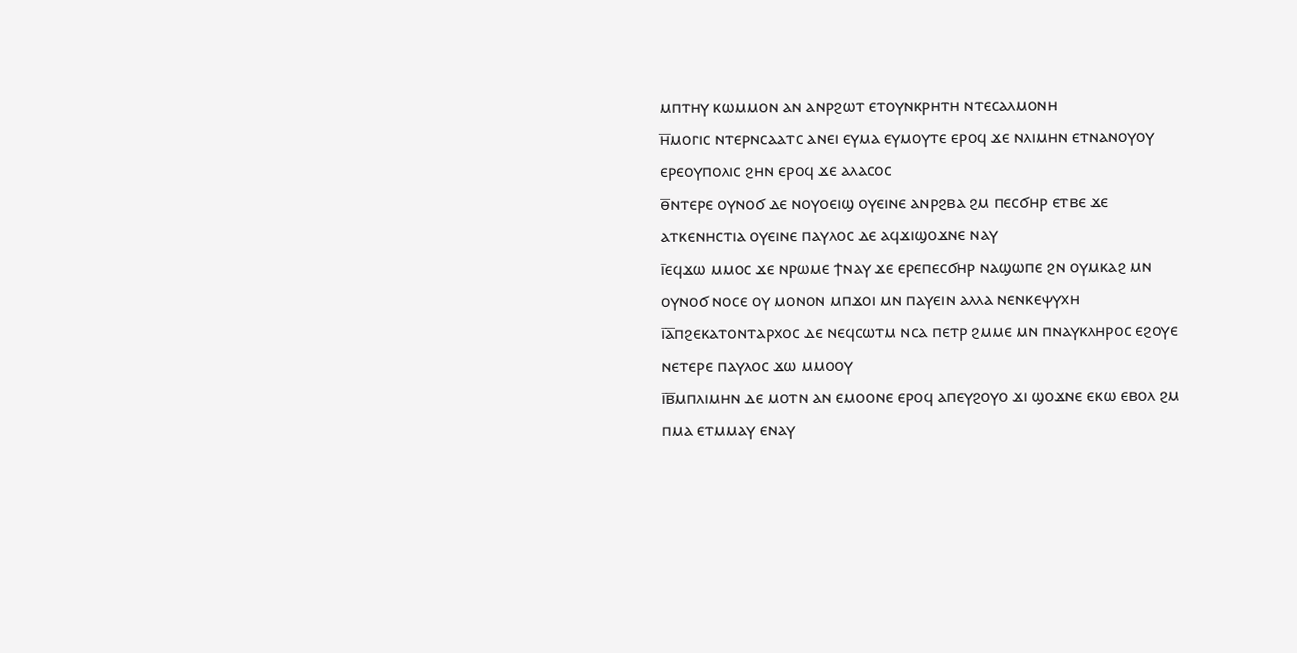ⲙⲡⲧⲏⲩ ⲕⲱⲙⲙⲟⲛ ⲁⲛ ⲁⲛⲣϩⲱⲧ ⲉⲧⲟⲩⲛⲕⲣⲏⲧⲏ ⲛⲧⲉⲥⲁⲗⲙⲟⲛⲏ
ⲏ̅ⲙⲟⲅⲓⲥ ⲛⲧⲉⲣⲛⲥⲁⲁⲧⲥ ⲁⲛⲉⲓ ⲉⲩⲙⲁ ⲉⲩⲙⲟⲩⲧⲉ ⲉⲣⲟϥ ϫⲉ ⲛⲗⲓⲙⲏⲛ ⲉⲧⲛⲁⲛⲟⲩⲟⲩ ⲉⲣⲉⲟⲩⲡⲟⲗⲓⲥ ϩⲏⲛ ⲉⲣⲟϥ ϫⲉ ⲁⲗⲁⲥⲟⲥ
ⲑ̅ⲛⲧⲉⲣⲉ ⲟⲩⲛⲟϭ ⲇⲉ ⲛⲟⲩⲟⲉⲓϣ ⲟⲩⲉⲓⲛⲉ ⲁⲛⲣϩⲃⲁ ϩⲙ ⲡⲉⲥϭⲏⲣ ⲉⲧⲃⲉ ϫⲉ ⲁⲧⲕⲉⲛⲏⲥⲧⲓⲁ ⲟⲩⲉⲓⲛⲉ ⲡⲁⲩⲗⲟⲥ ⲇⲉ ⲁϥϫⲓϣⲟϫⲛⲉ ⲛⲁⲩ
ⲓ̅ⲉϥϫⲱ ⲙⲙⲟⲥ ϫⲉ ⲛⲣⲱⲙⲉ ϯⲛⲁⲩ ϫⲉ ⲉⲣⲉⲡⲉⲥϭⲏⲣ ⲛⲁϣⲱⲡⲉ ϩⲛ ⲟⲩⲙⲕⲁϩ ⲙⲛ ⲟⲩⲛⲟϭ ⲛⲟⲥⲉ ⲟⲩ ⲙⲟⲛⲟⲛ ⲙⲡϫⲟⲓ ⲙⲛ ⲡⲁⲩⲉⲓⲛ ⲁⲗⲗⲁ ⲛⲉⲛⲕⲉⲯⲩⲭⲏ
ⲓ̅ⲁ̅ⲡϩⲉⲕⲁⲧⲟⲛⲧⲁⲣⲭⲟⲥ ⲇⲉ ⲛⲉϥⲥⲱⲧⲙ ⲛⲥⲁ ⲡⲉⲧⲣ ϩⲙⲙⲉ ⲙⲛ ⲡⲛⲁⲩⲕⲗⲏⲣⲟⲥ ⲉϩⲟⲩⲉ ⲛⲉⲧⲉⲣⲉ ⲡⲁⲩⲗⲟⲥ ϫⲱ ⲙⲙⲟⲟⲩ
ⲓ̅ⲃ̅ⲙⲡⲗⲓⲙⲏⲛ ⲇⲉ ⲙⲟⲧⲛ ⲁⲛ ⲉⲙⲟⲟⲛⲉ ⲉⲣⲟϥ ⲁⲡⲉⲩϩⲟⲩⲟ ϫⲓ ϣⲟϫⲛⲉ ⲉⲕⲱ ⲉⲃⲟⲗ ϩⲙ ⲡⲙⲁ ⲉⲧⲙⲙⲁⲩ ⲉⲛⲁⲩ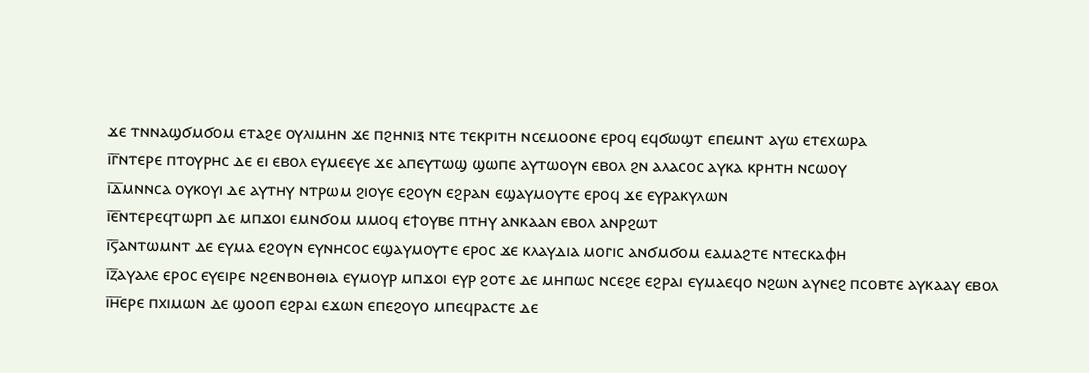ϫⲉ ⲧⲛⲛⲁϣϭⲙϭⲟⲙ ⲉⲧⲁϩⲉ ⲟⲩⲗⲓⲙⲏⲛ ϫⲉ ⲡϩⲏⲛⲓⲝ ⲛⲧⲉ ⲧⲉⲕⲣⲓⲧⲏ ⲛⲥⲉⲙⲟⲟⲛⲉ ⲉⲣⲟϥ ⲉϥϭⲱϣⲧ ⲉⲡⲉⲙⲛⲧ ⲁⲩⲱ ⲉⲧⲉⲭⲱⲣⲁ
ⲓ̅ⲅ̅ⲛⲧⲉⲣⲉ ⲡⲧⲟⲩⲣⲏⲥ ⲇⲉ ⲉⲓ ⲉⲃⲟⲗ ⲉⲩⲙⲉⲉⲩⲉ ϫⲉ ⲁⲡⲉⲩⲧⲱϣ ϣⲱⲡⲉ ⲁⲩⲧⲱⲟⲩⲛ ⲉⲃⲟⲗ ϩⲛ ⲁⲗⲁⲥⲟⲥ ⲁⲩⲕⲁ ⲕⲣⲏⲧⲏ ⲛⲥⲱⲟⲩ
ⲓ̅ⲇ̅ⲙⲛⲛⲥⲁ ⲟⲩⲕⲟⲩⲓ ⲇⲉ ⲁⲩⲧⲏⲩ ⲛⲧⲣⲱⲙ ϩⲓⲟⲩⲉ ⲉϩⲟⲩⲛ ⲉϩⲣⲁⲛ ⲉϣⲁⲩⲙⲟⲩⲧⲉ ⲉⲣⲟϥ ϫⲉ ⲉⲩⲣⲁⲕⲩⲗⲱⲛ
ⲓ̅ⲉ̅ⲛⲧⲉⲣⲉϥⲧⲱⲣⲡ ⲇⲉ ⲙⲡϫⲟⲓ ⲉⲙⲛϭⲟⲙ ⲙⲙⲟϥ ⲉϯⲟⲩⲃⲉ ⲡⲧⲏⲩ ⲁⲛⲕⲁⲁⲛ ⲉⲃⲟⲗ ⲁⲛⲣϩⲱⲧ
ⲓ̅ⲋ̅ⲁⲛⲧⲱⲙⲛⲧ ⲇⲉ ⲉⲩⲙⲁ ⲉϩⲟⲩⲛ ⲉⲩⲛⲏⲥⲟⲥ ⲉϣⲁⲩⲙⲟⲩⲧⲉ ⲉⲣⲟⲥ ϫⲉ ⲕⲗⲁⲩⲇⲓⲁ ⲙⲟⲅⲓⲥ ⲁⲛϭⲙϭⲟⲙ ⲉⲁⲙⲁϩⲧⲉ ⲛⲧⲉⲥⲕⲁⲫⲏ
ⲓ̅ⲍ̅ⲁⲩⲁⲗⲉ ⲉⲣⲟⲥ ⲉⲩⲉⲓⲣⲉ ⲛϩⲉⲛⲃⲟⲏⲑⲓⲁ ⲉⲩⲙⲟⲩⲣ ⲙⲡϫⲟⲓ ⲉⲩⲣ ϩⲟⲧⲉ ⲇⲉ ⲙⲏⲡⲱⲥ ⲛⲥⲉϩⲉ ⲉϩⲣⲁⲓ ⲉⲩⲙⲁⲉϥⲟ ⲛϩⲱⲛ ⲁⲩⲛⲉϩ ⲡⲥⲟⲃⲧⲉ ⲁⲩⲕⲁⲁⲩ ⲉⲃⲟⲗ
ⲓ̅ⲏ̅ⲉⲣⲉ ⲡⲭⲓⲙⲱⲛ ⲇⲉ ϣⲟⲟⲡ ⲉϩⲣⲁⲓ ⲉϫⲱⲛ ⲉⲡⲉϩⲟⲩⲟ ⲙⲡⲉϥⲣⲁⲥⲧⲉ ⲇⲉ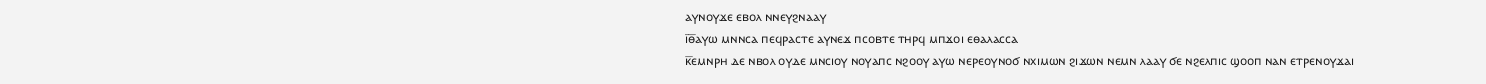ⲁⲩⲛⲟⲩϫⲉ ⲉⲃⲟⲗ ⲛⲛⲉⲩϩⲛⲁⲁⲩ
ⲓ̅ⲑ̅ⲁⲩⲱ ⲙⲛⲛⲥⲁ ⲡⲉϥⲣⲁⲥⲧⲉ ⲁⲩⲛⲉϫ ⲡⲥⲟⲃⲧⲉ ⲧⲏⲣϥ ⲙⲡϫⲟⲓ ⲉⲑⲁⲗⲁⲥⲥⲁ
ⲕ̅ⲉⲙⲛⲣⲏ ⲇⲉ ⲛⲃⲟⲗ ⲟⲩⲇⲉ ⲙⲛⲥⲓⲟⲩ ⲛⲟⲩⲁⲡⲥ ⲛϩⲟⲟⲩ ⲁⲩⲱ ⲛⲉⲣⲉⲟⲩⲛⲟϭ ⲛⲭⲓⲙⲱⲛ ϩⲓϫⲱⲛ ⲛⲉⲙⲛ ⲗⲁⲁⲩ ϭⲉ ⲛϩⲉⲗⲡⲓⲥ ϣⲟⲟⲡ ⲛⲁⲛ ⲉⲧⲣⲉⲛⲟⲩϫⲁⲓ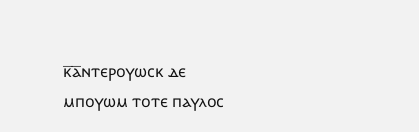ⲕ̅ⲁ̅ⲛⲧⲉⲣⲟⲩⲱⲥⲕ ⲇⲉ ⲙⲡⲟⲩⲱⲙ ⲧⲟⲧⲉ ⲡⲁⲩⲗⲟⲥ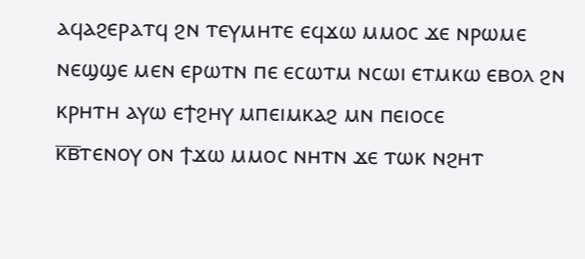ⲁϥⲁϩⲉⲣⲁⲧϥ ϩⲛ ⲧⲉⲩⲙⲏⲧⲉ ⲉϥϫⲱ ⲙⲙⲟⲥ ϫⲉ ⲛⲣⲱⲙⲉ ⲛⲉϣϣⲉ ⲙⲉⲛ ⲉⲣⲱⲧⲛ ⲡⲉ ⲉⲥⲱⲧⲙ ⲛⲥⲱⲓ ⲉⲧⲙⲕⲱ ⲉⲃⲟⲗ ϩⲛ ⲕⲣⲏⲧⲏ ⲁⲩⲱ ⲉϯϩⲏⲩ ⲙⲡⲉⲓⲙⲕⲁϩ ⲙⲛ ⲡⲉⲓⲟⲥⲉ
ⲕ̅ⲃ̅ⲧⲉⲛⲟⲩ ⲟⲛ ϯϫⲱ ⲙⲙⲟⲥ ⲛⲏⲧⲛ ϫⲉ ⲧⲱⲕ ⲛϩⲏⲧ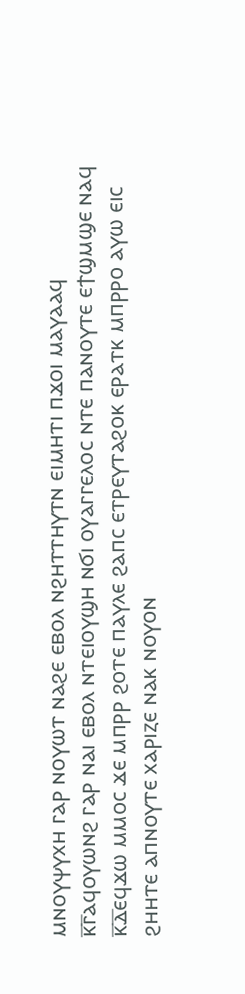ⲙⲛⲟⲩⲯⲩⲭⲏ ⲅⲁⲣ ⲛⲟⲩⲱⲧ ⲛⲁϩⲉ ⲉⲃⲟⲗ ⲛϩⲏⲧⲧⲏⲩⲧⲛ ⲉⲓⲙⲏⲧⲓ ⲡϫⲟⲓ ⲙⲁⲩⲁⲁϥ
ⲕ̅ⲅ̅ⲁϥⲟⲩⲱⲛϩ ⲅⲁⲣ ⲛⲁⲓ ⲉⲃⲟⲗ ⲛⲧⲉⲓⲟⲩϣⲏ ⲛϭⲓ ⲟⲩⲁⲅⲅⲉⲗⲟⲥ ⲛⲧⲉ ⲡⲁⲛⲟⲩⲧⲉ ⲉϯϣⲙϣⲉ ⲛⲁϥ
ⲕ̅ⲇ̅ⲉϥϫⲱ ⲙⲙⲟⲥ ϫⲉ ⲙⲡⲣⲣ ϩⲟⲧⲉ ⲡⲁⲩⲗⲉ ϩⲁⲡⲥ ⲉⲧⲣⲉⲩⲧⲁϩⲟⲕ ⲉⲣⲁⲧⲕ ⲙⲡⲣⲣⲟ ⲁⲩⲱ ⲉⲓⲥ ϩⲏⲏⲧⲉ ⲁⲡⲛⲟⲩⲧⲉ ⲭⲁⲣⲓⲍⲉ ⲛⲁⲕ ⲛⲟⲩⲟⲛ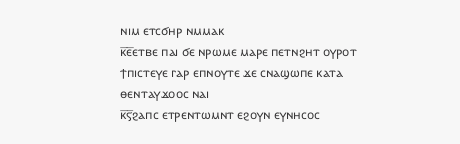ⲛⲓⲙ ⲉⲧⲥϭⲏⲣ ⲛⲙⲙⲁⲕ
ⲕ̅ⲉ̅ⲉⲧⲃⲉ ⲡⲁⲓ ϭⲉ ⲛⲣⲱⲙⲉ ⲙⲁⲣⲉ ⲡⲉⲧⲛϩⲏⲧ ⲟⲩⲣⲟⲧ ϯⲡⲓⲥⲧⲉⲩⲉ ⲅⲁⲣ ⲉⲡⲛⲟⲩⲧⲉ ϫⲉ ⲥⲛⲁϣⲱⲡⲉ ⲕⲁⲧⲁ ⲑⲉⲛⲧⲁⲩϫⲟⲟⲥ ⲛⲁⲓ
ⲕ̅ⲋ̅ϩⲁⲡⲥ ⲉⲧⲣⲉⲛⲧⲱⲙⲛⲧ ⲉϩⲟⲩⲛ ⲉⲩⲛⲏⲥⲟⲥ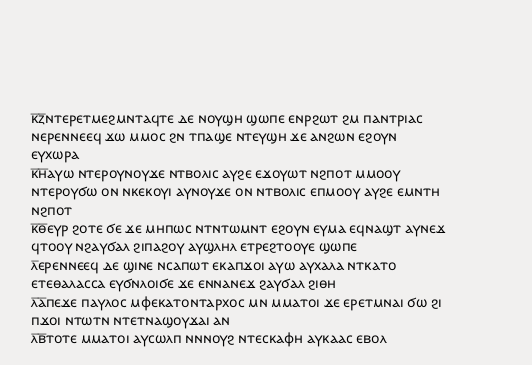ⲕ̅ⲍ̅ⲛⲧⲉⲣⲉⲧⲙⲉϩⲙⲛⲧⲁϥⲧⲉ ⲇⲉ ⲛⲟⲩϣⲏ ϣⲱⲡⲉ ⲉⲛⲣϩⲱⲧ ϩⲙ ⲡⲁⲛⲧⲣⲓⲁⲥ ⲛⲉⲣⲉⲛⲛⲉⲉϥ ϫⲱ ⲙⲙⲟⲥ ϩⲛ ⲧⲡⲁϣⲉ ⲛⲧⲉⲩϣⲏ ϫⲉ ⲁⲛϩⲱⲛ ⲉϩⲟⲩⲛ ⲉⲩⲭⲱⲣⲁ
ⲕ̅ⲏ̅ⲁⲩⲱ ⲛⲧⲉⲣⲟⲩⲛⲟⲩϫⲉ ⲛⲧⲃⲟⲗⲓⲥ ⲁⲩϩⲉ ⲉϫⲟⲩⲱⲧ ⲛϩⲡⲟⲧ ⲙⲙⲟⲟⲩ ⲛⲧⲉⲣⲟⲩϭⲱ ⲟⲛ ⲛⲕⲉⲕⲟⲩⲓ ⲁⲩⲛⲟⲩϫⲉ ⲟⲛ ⲛⲧⲃⲟⲗⲓⲥ ⲉⲡⲙⲟⲟⲩ ⲁⲩϩⲉ ⲉⲙⲛⲧⲏ ⲛϩⲡⲟⲧ
ⲕ̅ⲑ̅ⲉⲩⲣ ϩⲟⲧⲉ ϭⲉ ϫⲉ ⲙⲏⲡⲱⲥ ⲛⲧⲛⲧⲱⲙⲛⲧ ⲉϩⲟⲩⲛ ⲉⲩⲙⲁ ⲉϥⲛⲁϣⲧ ⲁⲩⲛⲉϫ ϥⲧⲟⲟⲩ ⲛϩⲁⲩϭⲁⲗ ϩⲓⲡⲁϩⲟⲩ ⲁⲩϣⲗⲏⲗ ⲉⲧⲣⲉϩⲧⲟⲟⲩⲉ ϣⲱⲡⲉ
ⲗ̅ⲉⲣⲉⲛⲛⲉⲉϥ ⲇⲉ ϣⲓⲛⲉ ⲛⲥⲁⲡⲱⲧ ⲉⲕⲁⲡϫⲟⲓ ⲁⲩⲱ ⲁⲩⲭⲁⲗⲁ ⲛⲧⲕⲁⲧⲟ ⲉⲧⲉⲑⲁⲗⲁⲥⲥⲁ ⲉⲩϭⲛⲗⲟⲓϭⲉ ϫⲉ ⲉⲛⲛⲁⲛⲉϫ ϩⲁⲩϭⲁⲗ ϩⲓⲑⲏ
ⲗ̅ⲁ̅ⲡⲉϫⲉ ⲡⲁⲩⲗⲟⲥ ⲙⲫⲉⲕⲁⲧⲟⲛⲧⲁⲣⲭⲟⲥ ⲙⲛ ⲙⲙⲁⲧⲟⲓ ϫⲉ ⲉⲣⲉⲧⲙⲛⲁⲓ ϭⲱ ϩⲓ ⲡϫⲟⲓ ⲛⲧⲱⲧⲛ ⲛⲧⲉⲧⲛⲁϣⲟⲩϫⲁⲓ ⲁⲛ
ⲗ̅ⲃ̅ⲧⲟⲧⲉ ⲙⲙⲁⲧⲟⲓ ⲁⲩⲥⲱⲗⲡ ⲛⲛⲛⲟⲩϩ ⲛⲧⲉⲥⲕⲁⲫⲏ ⲁⲩⲕⲁⲁⲥ ⲉⲃⲟⲗ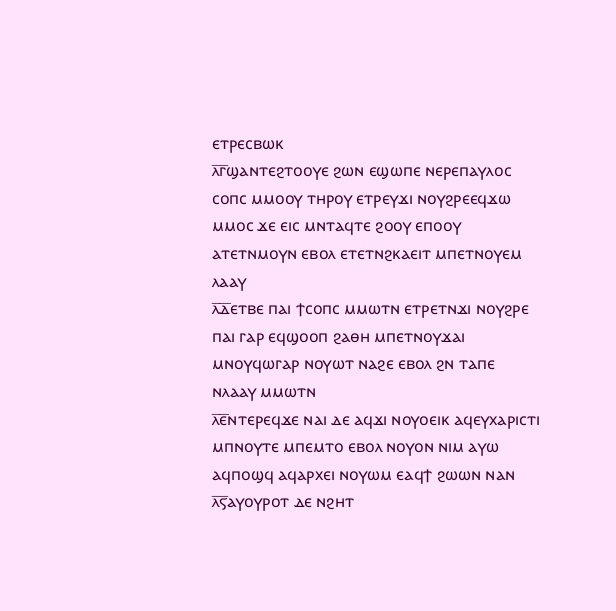ⲉⲧⲣⲉⲥⲃⲱⲕ
ⲗ̅ⲅ̅ϣⲁⲛⲧⲉϩⲧⲟⲟⲩⲉ ϩⲱⲛ ⲉϣⲱⲡⲉ ⲛⲉⲣⲉⲡⲁⲩⲗⲟⲥ ⲥⲟⲡⲥ ⲙⲙⲟⲟⲩ ⲧⲏⲣⲟⲩ ⲉⲧⲣⲉⲩϫⲓ ⲛⲟⲩϩⲣⲉⲉϥϫⲱ ⲙⲙⲟⲥ ϫⲉ ⲉⲓⲥ ⲙⲛⲧⲁϥⲧⲉ ϩⲟⲟⲩ ⲉⲡⲟⲟⲩ ⲁⲧⲉⲧⲛⲙⲟⲩⲛ ⲉⲃⲟⲗ ⲉⲧⲉⲧⲛϩⲕⲁⲉⲓⲧ ⲙⲡⲉⲧⲛⲟⲩⲉⲙ ⲗⲁⲁⲩ
ⲗ̅ⲇ̅ⲉⲧⲃⲉ ⲡⲁⲓ ϯⲥⲟⲡⲥ ⲙⲙⲱⲧⲛ ⲉⲧⲣⲉⲧⲛϫⲓ ⲛⲟⲩϩⲣⲉ ⲡⲁⲓ ⲅⲁⲣ ⲉϥϣⲟⲟⲡ ϩⲁⲑⲏ ⲙⲡⲉⲧⲛⲟⲩϫⲁⲓ ⲙⲛⲟⲩϥⲱⲅⲁⲣ ⲛⲟⲩⲱⲧ ⲛⲁϩⲉ ⲉⲃⲟⲗ ϩⲛ ⲧⲁⲡⲉ ⲛⲗⲁⲁⲩ ⲙⲙⲱⲧⲛ
ⲗ̅ⲉ̅ⲛⲧⲉⲣⲉϥϫⲉ ⲛⲁⲓ ⲇⲉ ⲁϥϫⲓ ⲛⲟⲩⲟⲉⲓⲕ ⲁϥⲉⲩⲭⲁⲣⲓⲥⲧⲓ ⲙⲡⲛⲟⲩⲧⲉ ⲙⲡⲉⲙⲧⲟ ⲉⲃⲟⲗ ⲛⲟⲩⲟⲛ ⲛⲓⲙ ⲁⲩⲱ ⲁϥⲡⲟϣϥ ⲁϥⲁⲣⲭⲉⲓ ⲛⲟⲩⲱⲙ ⲉⲁϥϯ ϩⲱⲱⲛ ⲛⲁⲛ
ⲗ̅ⲋ̅ⲁⲩⲟⲩⲣⲟⲧ ⲇⲉ ⲛϩⲏⲧ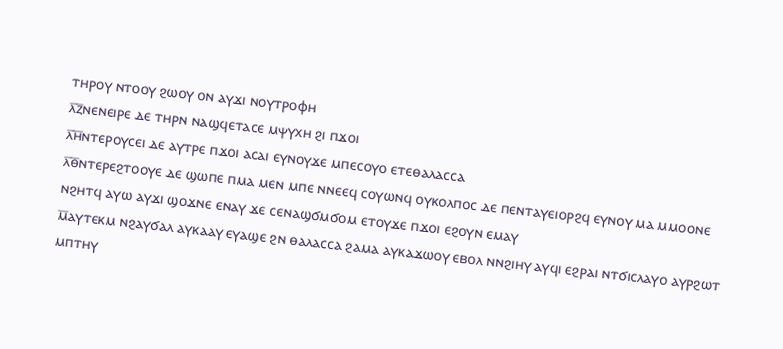ⲧⲏⲣⲟⲩ ⲛⲧⲟⲟⲩ ϩⲱⲟⲩ ⲟⲛ ⲁⲩϫⲓ ⲛⲟⲩⲧⲣⲟⲫⲏ
ⲗ̅ⲍ̅ⲛⲉⲛⲉⲓⲣⲉ ⲇⲉ ⲧⲏⲣⲛ ⲛⲁϣϥⲉⲧⲁⲥⲉ ⲙⲯⲩⲭⲏ ϩⲓ ⲡϫⲟⲓ
ⲗ̅ⲏ̅ⲛⲧⲉⲣⲟⲩⲥⲉⲓ ⲇⲉ ⲁⲩⲧⲣⲉ ⲡϫⲟⲓ ⲁⲥⲁⲓ ⲉⲩⲛⲟⲩϫⲉ ⲙⲡⲉⲥⲟⲩⲟ ⲉⲧⲉⲑⲁⲗⲁⲥⲥⲁ
ⲗ̅ⲑ̅ⲛⲧⲉⲣⲉϩⲧⲟⲟⲩⲉ ⲇⲉ ϣⲱⲡⲉ ⲡⲙⲁ ⲙⲉⲛ ⲙⲡⲉ ⲛⲛⲉⲉϥ ⲥⲟⲩⲱⲛϥ ⲟⲩⲕⲟⲗⲡⲟⲥ ⲇⲉ ⲡⲉⲛⲧⲁⲩⲉⲓⲟⲣϩϥ ⲉⲩⲛⲟⲩ ⲙⲁ ⲙⲙⲟⲟⲛⲉ ⲛϩⲏⲧϥ ⲁⲩⲱ ⲁⲩϫⲓ ϣⲟϫⲛⲉ ⲉⲛⲁⲩ ϫⲉ ⲥⲉⲛⲁϣϭⲙϭⲟⲙ ⲉⲧⲟⲩϫⲉ ⲡϫⲟⲓ ⲉϩⲟⲩⲛ ⲉⲙⲁⲩ
ⲙ̅ⲁⲩⲧⲉⲕⲙ ⲛϩⲁⲩϭⲁⲗ ⲁⲩⲕⲁⲁⲩ ⲉⲩⲁϣⲉ ϩⲛ ⲑⲁⲗⲁⲥⲥⲁ ϩⲁⲙⲁ ⲁⲩⲕⲁϫⲱⲟⲩ ⲉⲃⲟⲗ ⲛⲛϩⲓⲏⲩ ⲁⲩϥⲓ ⲉϩⲣⲁⲓ ⲛⲧϭⲓⲥⲗⲁⲩⲟ ⲁⲩⲣϩⲱⲧ ⲙⲡⲧⲏⲩ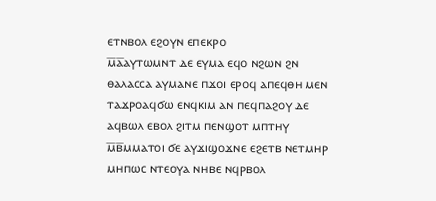ⲉⲧⲛⲃⲟⲗ ⲉϩⲟⲩⲛ ⲉⲡⲉⲕⲣⲟ
ⲙ̅ⲁ̅ⲁⲩⲧⲱⲙⲛⲧ ⲇⲉ ⲉⲩⲙⲁ ⲉϥⲟ ⲛϩⲱⲛ ϩⲛ ⲑⲁⲗⲁⲥⲥⲁ ⲁⲩⲙⲁⲛⲉ ⲡϫⲟⲓ ⲉⲣⲟϥ ⲁⲡⲉϥⲑⲏ ⲙⲉⲛ ⲧⲁϫⲣⲟⲁϥϭⲱ ⲉⲛϥⲕⲓⲙ ⲁⲛ ⲡⲉϥⲡⲁϩⲟⲩ ⲇⲉ ⲁϥⲃⲱⲗ ⲉⲃⲟⲗ ϩⲓⲧⲙ ⲡⲉⲛϣⲟⲧ ⲙⲡⲧⲏⲩ
ⲙ̅ⲃ̅ⲙⲙⲁⲧⲟⲓ ϭⲉ ⲁⲩϫⲓϣⲟϫⲛⲉ ⲉϩⲉⲧⲃ ⲛⲉⲧⲙⲏⲣ ⲙⲏⲡⲱⲥ ⲛⲧⲉⲟⲩⲁ ⲛⲏⲃⲉ ⲛϥⲣⲃⲟⲗ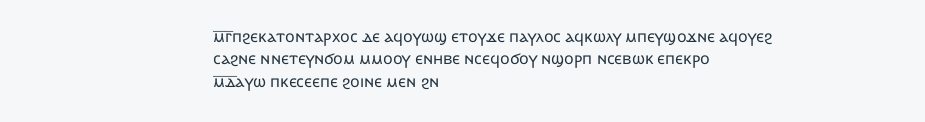ⲙ̅ⲅ̅ⲡϩⲉⲕⲁⲧⲟⲛⲧⲁⲣⲭⲟⲥ ⲇⲉ ⲁϥⲟⲩⲱϣ ⲉⲧⲟⲩϫⲉ ⲡⲁⲩⲗⲟⲥ ⲁϥⲕⲱⲗⲩ ⲙⲡⲉⲩϣⲟϫⲛⲉ ⲁϥⲟⲩⲉϩ ⲥⲁϩⲛⲉ ⲛⲛⲉⲧⲉⲩⲛϭⲟⲙ ⲙⲙⲟⲟⲩ ⲉⲛⲏⲃⲉ ⲛⲥⲉϥⲟϭⲟⲩ ⲛϣⲟⲣⲡ ⲛⲥⲉⲃⲱⲕ ⲉⲡⲉⲕⲣⲟ
ⲙ̅ⲇ̅ⲁⲩⲱ ⲡⲕⲉⲥⲉⲉⲡⲉ ϩⲟⲓⲛⲉ ⲙⲉⲛ ϩⲛ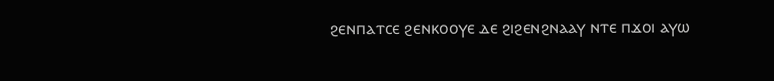ϩⲉⲛⲡⲁⲧⲥⲉ ϩⲉⲛⲕⲟⲟⲩⲉ ⲇⲉ ϩⲓϩⲉⲛϩⲛⲁⲁⲩ ⲛⲧⲉ ⲡϫⲟⲓ ⲁⲩⲱ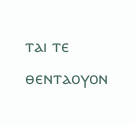ⲧⲁⲓ ⲧⲉ ⲑⲉⲛⲧⲁⲟⲩⲟⲛ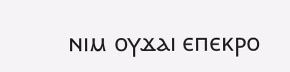ⲛⲓⲙ ⲟⲩϫⲁⲓ ⲉⲡⲉⲕⲣⲟ